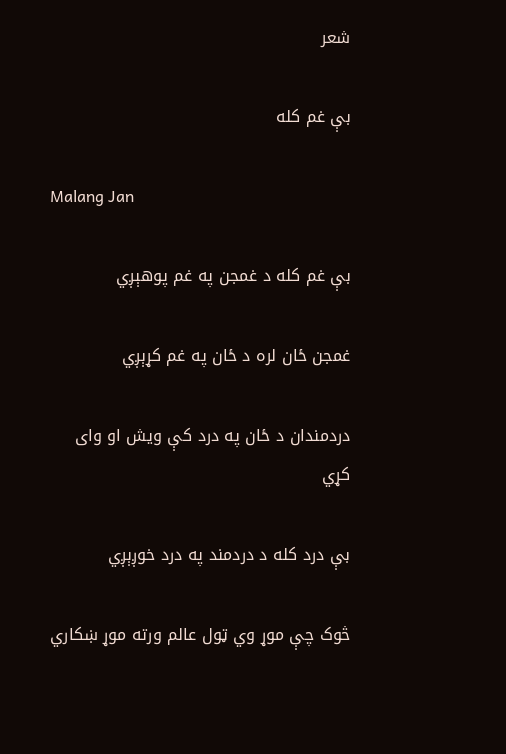شعر

بې غم کله

Malang Jan

بې غم کله د غمجن په غم پوهېږي

غمجن ځان لره د ځان په غم کړېږي

دردمندان د ځان په درد کې ویش او وای کړي

بې درد کله د دردمند په درد خوږېږي

څوک چې موړ وي ټول عالم ورته موړ ښکاري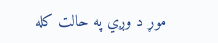موړ د وږي په حالت کله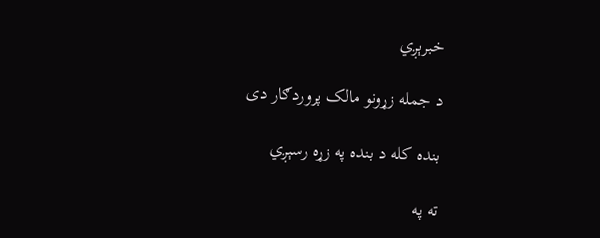خبرېږي

د جمله زړونو مالک پروردګار دی

بنده کله د بنده په زړه رسېږي

ته په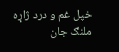خپل غم و درد ژاړه ملنګ جان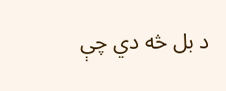د بل څه دي چې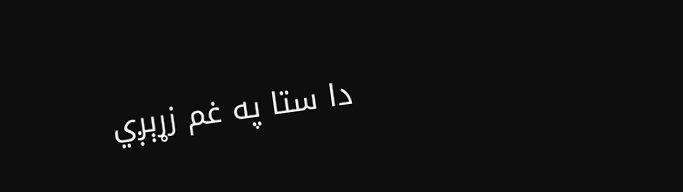دا ستا په غم زړېږي